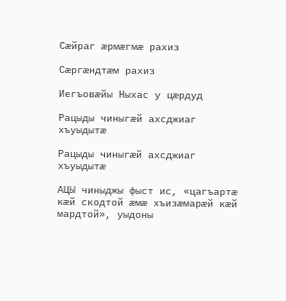Сӕйраг ӕрмӕгмӕ рахиз

Сӕргӕндтӕм рахиз

Иегъовӕйы Ныхас у цӕрдуд

Рацыды чиныгӕй ахсджиаг хъуыдытӕ

Рацыды чиныгӕй ахсджиаг хъуыдытӕ

АЦЫ чиныджы фыст ис, «цагъартӕ кӕй скодтой ӕмӕ хъизӕмарӕй кӕй мардтой», уыдоны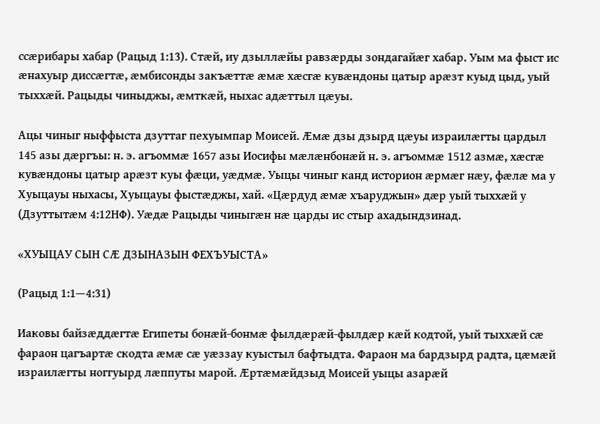ссӕрибары хабар (Рацыд 1:13). Стӕй, иу дзыллӕйы равзӕрды зондагайӕг хабар. Уым ма фыст ис ӕнахуыр диссӕгтӕ, ӕмбисонды закъӕттӕ ӕмӕ хӕсгӕ кувӕндоны цатыр арӕзт куыд цыд, уый тыххӕй. Рацыды чиныджы, ӕмткӕй, ныхас адӕттыл цӕуы.

Ацы чиныг ныффыста дзуттаг пехуымпар Моисей. Ӕмӕ дзы дзырд цӕуы израилӕгты цардыл 145 азы дӕргъы: н. э. агъоммӕ 1657 азы Иосифы мӕлӕнбонӕй н. э. агъоммӕ 1512 азмӕ, хӕсгӕ кувӕндоны цатыр арӕзт куы фӕци, уӕдмӕ. Уыцы чиныг канд историон ӕрмӕг нӕу, фӕлӕ ма у Хуыцауы ныхасы, Хуыцауы фыстӕджы, хай. «Цӕрдуд ӕмӕ хъаруджын» дӕр уый тыххӕй у (Дзуттытӕм 4:12НФ). Уӕдӕ Рацыды чиныгӕн нӕ царды ис стыр ахадындзинад.

«ХУЫЦАУ СЫН СӔ ДЗЫНАЗЫН ФЕХЪУЫСТА»

(Рацыд 1:1—4:31)

Иаковы байзӕддӕгтӕ Египеты бонӕй-бонмӕ фылдӕрӕй-фылдӕр кӕй кодтой, уый тыххӕй сӕ фараон цагъартӕ скодта ӕмӕ сӕ уӕззау куыстыл бафтыдта. Фараон ма бардзырд радта, цӕмӕй израилӕгты ноггуырд лӕппуты марой. Ӕртӕмӕйдзыд Моисей уыцы азарӕй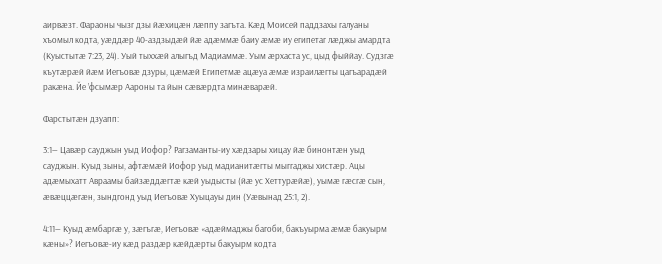аирвӕзт. Фараоны чызг дзы йӕхицӕн лӕппу загъта. Кӕд Моисей паддзахы галуаны хъомыл кодта, уӕддӕр 40-аздзыдӕй йӕ адӕммӕ баиу ӕмӕ иу египетаг лӕджы амардта (Куыстытӕ 7:23, 24). Уый тыххӕй алыгъд Мадиаммӕ. Уым ӕрхаста ус, цыд фыййау. Судзгӕ къутӕрӕй йӕм Иегъовӕ дзуры, цӕмӕй Египетмӕ ацӕуа ӕмӕ израилӕгты цагъарадӕй ракӕна. Йе ’фсымӕр Аароны та йын сӕвӕрдта минӕварӕй.

Фарстытӕн дзуапп:

3:1— Цавӕр сауджын уыд Иофор? Рагзаманты-иу хӕдзары хицау йӕ бинонтӕн уыд сауджын. Куыд зыны, афтӕмӕй Иофор уыд мадианитӕгты мыггаджы хистӕр. Ацы адӕмыхатт Авраамы байзӕддӕгтӕ кӕй уыдысты (йӕ ус Хеттурӕйӕ), уымӕ гӕсгӕ сын, ӕвӕццӕгӕн, зындгонд уыд Иегъовӕ Хуыцауы дин (Уӕвынад 25:1, 2).

4:11— Куыд ӕмбаргӕ у, зӕгъгӕ, Иегъовӕ «адӕймаджы багоби, бакъуырма ӕмӕ бакуырм кӕны»? Иегъовӕ-иу кӕд раздӕр кӕйдӕрты бакуырм кодта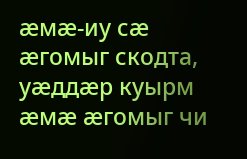ӕмӕ-иу сӕ ӕгомыг скодта, уӕддӕр куырм ӕмӕ ӕгомыг чи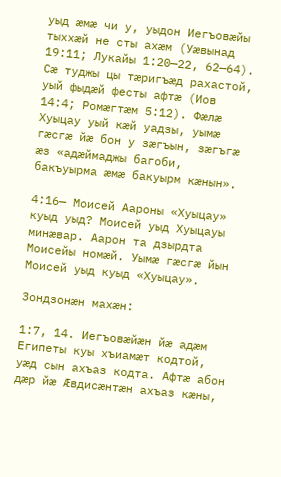уыд ӕмӕ чи у, уыдон Иегъовӕйы тыххӕй не сты ахӕм (Уӕвынад 19:11; Лукайы 1:20—22, 62—64). Сӕ туджы цы тӕригъӕд рахастой, уый фыдӕй фесты афтӕ (Иов 14:4; Ромӕгтӕм 5:12). Фӕлӕ Хуыцау уый кӕй уадзы, уымӕ гӕсгӕ йӕ бон у зӕгъын, зӕгъгӕ ӕз «адӕймаджы багоби, бакъуырма ӕмӕ бакуырм кӕнын».

4:16— Моисей Аароны «Хуыцау» куыд уыд? Моисей уыд Хуыцауы минӕвар. Аарон та дзырдта Моисейы номӕй. Уымӕ гӕсгӕ йын Моисей уыд куыд «Хуыцау».

Зондзонӕн махӕн:

1:7, 14. Иегъовӕйӕн йӕ адӕм Египеты куы хъиамӕт кодтой, уӕд сын ахъаз кодта. Афтӕ абон дӕр йӕ Ӕвдисӕнтӕн ахъаз кӕны,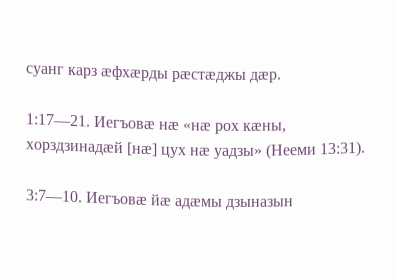суанг карз ӕфхӕрды рӕстӕджы дӕр.

1:17—21. Иегъовӕ нӕ «нӕ рох кӕны, хорздзинадӕй [нӕ] цух нӕ уадзы» (Нееми 13:31).

3:7—10. Иегъовӕ йӕ адӕмы дзыназын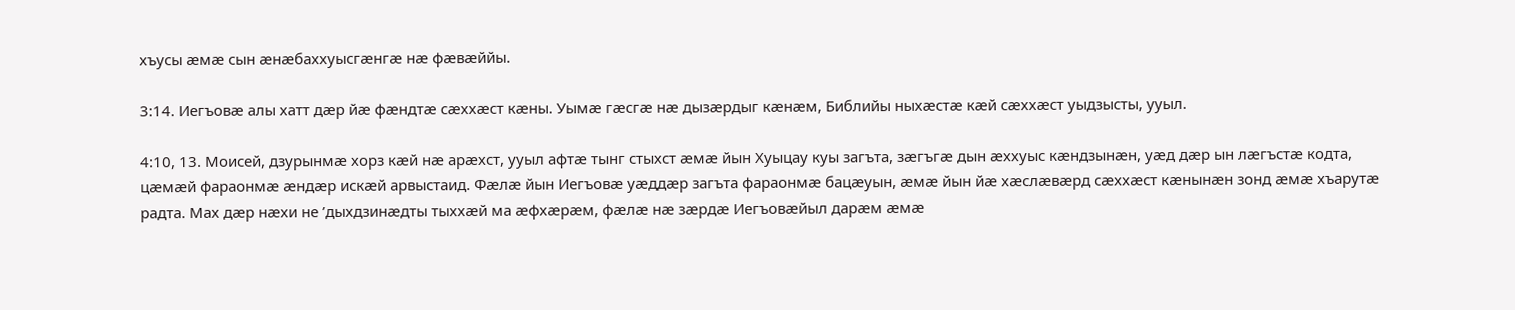хъусы ӕмӕ сын ӕнӕбаххуысгӕнгӕ нӕ фӕвӕййы.

3:14. Иегъовӕ алы хатт дӕр йӕ фӕндтӕ сӕххӕст кӕны. Уымӕ гӕсгӕ нӕ дызӕрдыг кӕнӕм, Библийы ныхӕстӕ кӕй сӕххӕст уыдзысты, ууыл.

4:10, 13. Моисей, дзурынмӕ хорз кӕй нӕ арӕхст, ууыл афтӕ тынг стыхст ӕмӕ йын Хуыцау куы загъта, зӕгъгӕ дын ӕххуыс кӕндзынӕн, уӕд дӕр ын лӕгъстӕ кодта, цӕмӕй фараонмӕ ӕндӕр искӕй арвыстаид. Фӕлӕ йын Иегъовӕ уӕддӕр загъта фараонмӕ бацӕуын, ӕмӕ йын йӕ хӕслӕвӕрд сӕххӕст кӕнынӕн зонд ӕмӕ хъарутӕ радта. Мах дӕр нӕхи не ’дыхдзинӕдты тыххӕй ма ӕфхӕрӕм, фӕлӕ нӕ зӕрдӕ Иегъовӕйыл дарӕм ӕмӕ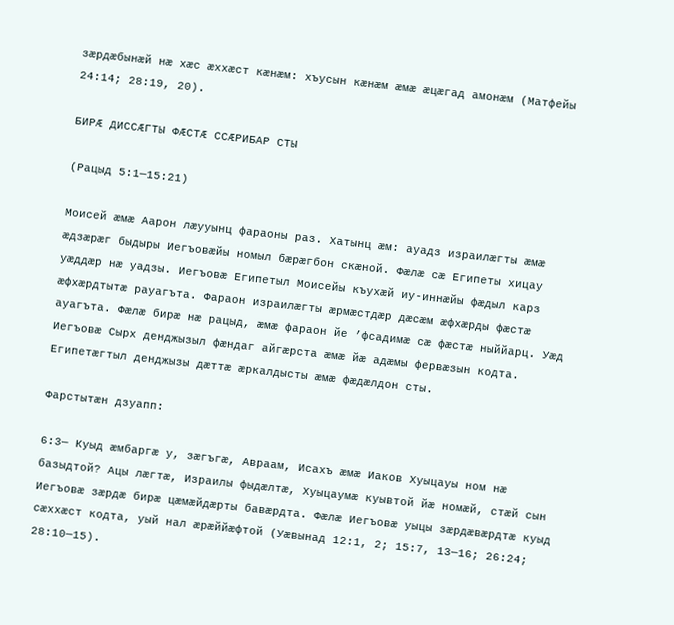зӕрдӕбынӕй нӕ хӕс ӕххӕст кӕнӕм: хъусын кӕнӕм ӕмӕ ӕцӕгад амонӕм (Матфейы 24:14; 28:19, 20).

БИРӔ ДИССӔГТЫ ФӔСТӔ ССӔРИБАР СТЫ

(Рацыд 5:1—15:21)

Моисей ӕмӕ Аарон лӕууынц фараоны раз. Хатынц ӕм: ауадз израилӕгты ӕмӕ ӕдзӕрӕг быдыры Иегъовӕйы номыл бӕрӕгбон скӕной. Фӕлӕ сӕ Египеты хицау уӕддӕр нӕ уадзы. Иегъовӕ Египетыл Моисейы къухӕй иу-иннӕйы фӕдыл карз ӕфхӕрдтытӕ рауагъта. Фараон израилӕгты ӕрмӕстдӕр дӕсӕм ӕфхӕрды фӕстӕ ауагъта. Фӕлӕ бирӕ нӕ рацыд, ӕмӕ фараон йе ’фсадимӕ сӕ фӕстӕ ныййарц. Уӕд Иегъовӕ Сырх денджызыл фӕндаг айгӕрста ӕмӕ йӕ адӕмы фервӕзын кодта. Египетӕгтыл денджызы дӕттӕ ӕркалдысты ӕмӕ фӕдӕлдон сты.

Фарстытӕн дзуапп:

6:3— Куыд ӕмбаргӕ у, зӕгъгӕ, Авраам, Исахъ ӕмӕ Иаков Хуыцауы ном нӕ базыдтой? Ацы лӕгтӕ, Израилы фыдӕлтӕ, Хуыцаумӕ куывтой йӕ номӕй, стӕй сын Иегъовӕ зӕрдӕ бирӕ цӕмӕйдӕрты бавӕрдта. Фӕлӕ Иегъовӕ уыцы зӕрдӕвӕрдтӕ куыд сӕххӕст кодта, уый нал ӕрӕййӕфтой (Уӕвынад 12:1, 2; 15:7, 13—16; 26:24; 28:10—15).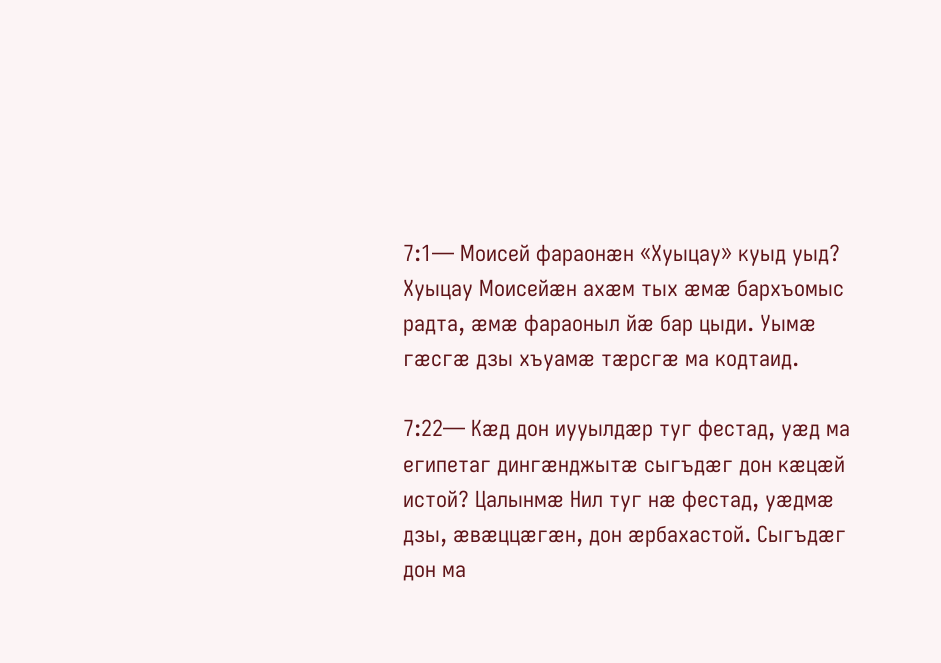7:1— Моисей фараонӕн «Хуыцау» куыд уыд? Хуыцау Моисейӕн ахӕм тых ӕмӕ бархъомыс радта, ӕмӕ фараоныл йӕ бар цыди. Уымӕ гӕсгӕ дзы хъуамӕ тӕрсгӕ ма кодтаид.

7:22— Кӕд дон иууылдӕр туг фестад, уӕд ма египетаг дингӕнджытӕ сыгъдӕг дон кӕцӕй истой? Цалынмӕ Нил туг нӕ фестад, уӕдмӕ дзы, ӕвӕццӕгӕн, дон ӕрбахастой. Сыгъдӕг дон ма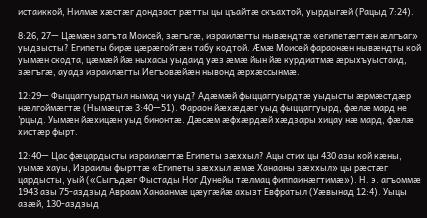истаиккой, Нилмӕ хӕстӕг дондзаст рӕтты цы цъайтӕ скъахтой, уырдыгӕй (Рацыд 7:24).

8:26, 27— Цӕмӕн загъта Моисей, зӕгъгӕ, израилӕгты нывӕндтӕ «египетӕгтӕн ӕлгъаг» уыдзысты? Египеты бирӕ цӕрӕгойтӕн табу кодтой. Ӕмӕ Моисей фараонӕн нывӕндты кой уымӕн скодта, цӕмӕй йӕ ныхасы уыдаид уӕз ӕмӕ йын йӕ курдиатмӕ ӕрыхъуыстаид, зӕгъгӕ, ауадз израилӕгты Иегъовӕйӕн нывонд ӕрхӕссынмӕ.

12:29— Фыццаггуырдтыл нымад чи уыд? Адӕмӕй фыццаггуырдтӕ уыдысты ӕрмӕстдӕр нӕлгоймӕгтӕ (Нымӕцтӕ 3:40—51). Фараон йӕхӕдӕг уыд фыццаггуырд, фӕлӕ мард не ’рцыд. Уымӕн йӕхицӕн уыд бинонтӕ. Дӕсӕм ӕфхӕрдӕй хӕдзары хицау нӕ мард, фӕлӕ хистӕр фырт.

12:40— Цас фӕцардысты израилӕгтӕ Египеты зӕххыл? Ацы стих цы 430 азы кой кӕны, уымӕ хауы, Израилы фырттӕ «Египеты зӕххыл ӕмӕ Ханааны зӕххыл» цы рӕстӕг цардысты, уый («Сыгъдӕг Фыстады Ног Дунейы тӕлмац фиппаинӕгтимӕ»). Н. э. агъоммӕ 1943 азы 75-аздзыд Авраам Ханаанмӕ цӕугӕйӕ ахызт Евфратыл (Уӕвынад 12:4). Уыцы азӕй, 130-аздзыд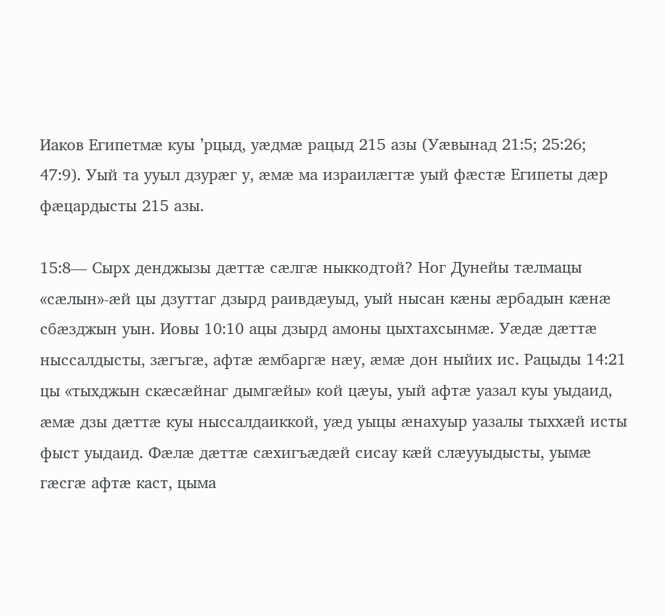Иаков Египетмӕ куы ’рцыд, уӕдмӕ рацыд 215 азы (Уӕвынад 21:5; 25:26; 47:9). Уый та ууыл дзурӕг у, ӕмӕ ма израилӕгтӕ уый фӕстӕ Египеты дӕр фӕцардысты 215 азы.

15:8— Сырх денджызы дӕттӕ сӕлгӕ ныккодтой? Ног Дунейы тӕлмацы «сӕлын»-ӕй цы дзуттаг дзырд раивдӕуыд, уый нысан кӕны ӕрбадын кӕнӕ сбӕзджын уын. Иовы 10:10 ацы дзырд амоны цыхтахсынмӕ. Уӕдӕ дӕттӕ ныссалдысты, зӕгъгӕ, афтӕ ӕмбаргӕ нӕу, ӕмӕ дон ныйих ис. Рацыды 14:21 цы «тыхджын скӕсӕйнаг дымгӕйы» кой цӕуы, уый афтӕ уазал куы уыдаид, ӕмӕ дзы дӕттӕ куы ныссалдаиккой, уӕд уыцы ӕнахуыр уазалы тыххӕй исты фыст уыдаид. Фӕлӕ дӕттӕ сӕхигъӕдӕй сисау кӕй слӕууыдысты, уымӕ гӕсгӕ афтӕ каст, цыма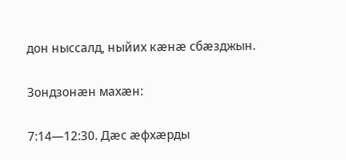дон ныссалд, ныйих кӕнӕ сбӕзджын.

Зондзонӕн махӕн:

7:14—12:30. Дӕс ӕфхӕрды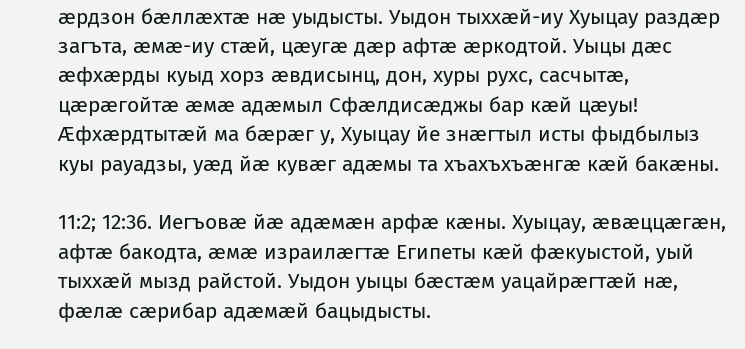ӕрдзон бӕллӕхтӕ нӕ уыдысты. Уыдон тыххӕй-иу Хуыцау раздӕр загъта, ӕмӕ-иу стӕй, цӕугӕ дӕр афтӕ ӕркодтой. Уыцы дӕс ӕфхӕрды куыд хорз ӕвдисынц, дон, хуры рухс, сасчытӕ, цӕрӕгойтӕ ӕмӕ адӕмыл Сфӕлдисӕджы бар кӕй цӕуы! Ӕфхӕрдтытӕй ма бӕрӕг у, Хуыцау йе знӕгтыл исты фыдбылыз куы рауадзы, уӕд йӕ кувӕг адӕмы та хъахъхъӕнгӕ кӕй бакӕны.

11:2; 12:36. Иегъовӕ йӕ адӕмӕн арфӕ кӕны. Хуыцау, ӕвӕццӕгӕн, афтӕ бакодта, ӕмӕ израилӕгтӕ Египеты кӕй фӕкуыстой, уый тыххӕй мызд райстой. Уыдон уыцы бӕстӕм уацайрӕгтӕй нӕ, фӕлӕ сӕрибар адӕмӕй бацыдысты.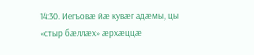14:30. Иегъовӕ йӕ кувӕг адӕмы, цы «стыр бӕллӕх» ӕрхӕццӕ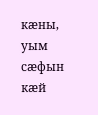кӕны, уым сӕфын кӕй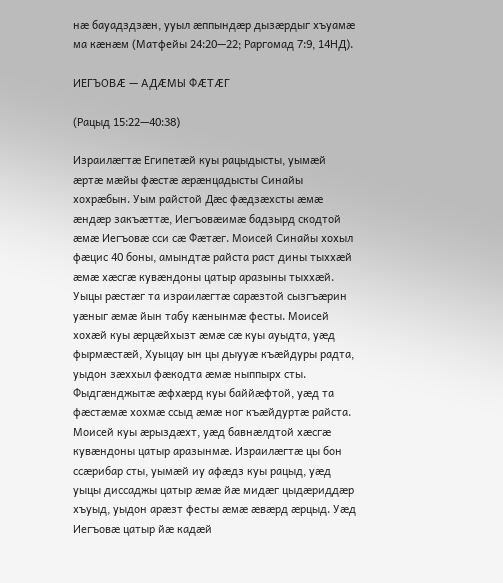нӕ бауадздзӕн, ууыл ӕппындӕр дызӕрдыг хъуамӕ ма кӕнӕм (Матфейы 24:20—22; Раргомад 7:9, 14НД).

ИЕГЪОВӔ — АДӔМЫ ФӔТӔГ

(Рацыд 15:22—40:38)

Израилӕгтӕ Египетӕй куы рацыдысты, уымӕй ӕртӕ мӕйы фӕстӕ ӕрӕнцадысты Синайы хохрӕбын. Уым райстой Дӕс фӕдзӕхсты ӕмӕ ӕндӕр закъӕттӕ, Иегъовӕимӕ бадзырд скодтой ӕмӕ Иегъовӕ сси сӕ Фӕтӕг. Моисей Синайы хохыл фӕцис 40 боны, амындтӕ райста раст дины тыххӕй ӕмӕ хӕсгӕ кувӕндоны цатыр аразыны тыххӕй. Уыцы рӕстӕг та израилӕгтӕ сарӕзтой сызгъӕрин уӕныг ӕмӕ йын табу кӕнынмӕ фесты. Моисей хохӕй куы ӕрцӕйхызт ӕмӕ сӕ куы ауыдта, уӕд фырмӕстӕй, Хуыцау ын цы дыууӕ къӕйдуры радта, уыдон зӕххыл фӕкодта ӕмӕ ныппырх сты. Фыдгӕнджытӕ ӕфхӕрд куы баййӕфтой, уӕд та фӕстӕмӕ хохмӕ ссыд ӕмӕ ног къӕйдуртӕ райста. Моисей куы ӕрыздӕхт, уӕд бавнӕлдтой хӕсгӕ кувӕндоны цатыр аразынмӕ. Израилӕгтӕ цы бон ссӕрибар сты, уымӕй иу афӕдз куы рацыд, уӕд уыцы диссаджы цатыр ӕмӕ йӕ мидӕг цыдӕриддӕр хъуыд, уыдон арӕзт фесты ӕмӕ ӕвӕрд ӕрцыд. Уӕд Иегъовӕ цатыр йӕ кадӕй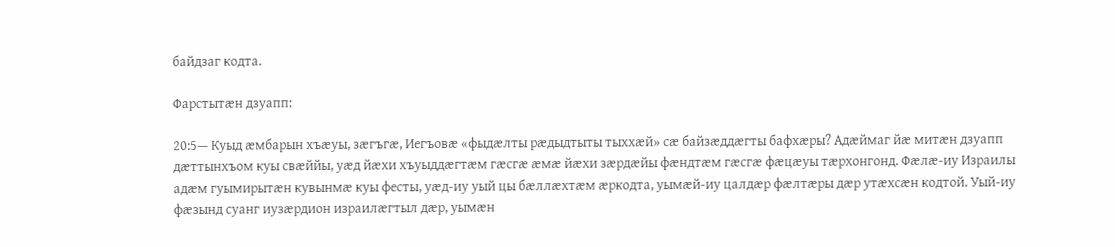байдзаг кодта.

Фарстытӕн дзуапп:

20:5— Куыд ӕмбарын хъӕуы, зӕгъгӕ, Иегъовӕ «фыдӕлты рӕдыдтыты тыххӕй» сӕ байзӕддӕгты бафхӕры? Адӕймаг йӕ митӕн дзуапп дӕттынхъом куы свӕййы, уӕд йӕхи хъуыддӕгтӕм гӕсгӕ ӕмӕ йӕхи зӕрдӕйы фӕндтӕм гӕсгӕ фӕцӕуы тӕрхонгонд. Фӕлӕ-иу Израилы адӕм гуымирытӕн кувынмӕ куы фесты, уӕд-иу уый цы бӕллӕхтӕм ӕркодта, уымӕй-иу цалдӕр фӕлтӕры дӕр утӕхсӕн кодтой. Уый-иу фӕзынд суанг иузӕрдион израилӕгтыл дӕр, уымӕн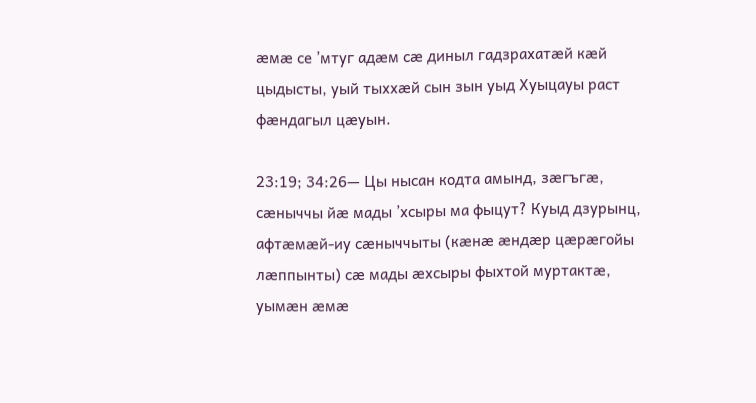ӕмӕ се ’мтуг адӕм сӕ диныл гадзрахатӕй кӕй цыдысты, уый тыххӕй сын зын уыд Хуыцауы раст фӕндагыл цӕуын.

23:19; 34:26— Цы нысан кодта амынд, зӕгъгӕ, сӕныччы йӕ мады ’хсыры ма фыцут? Куыд дзурынц, афтӕмӕй-иу сӕныччыты (кӕнӕ ӕндӕр цӕрӕгойы лӕппынты) сӕ мады ӕхсыры фыхтой муртактӕ, уымӕн ӕмӕ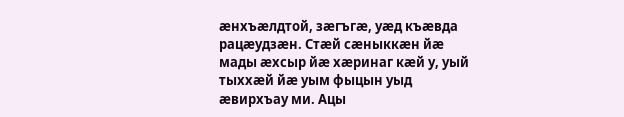ӕнхъӕлдтой, зӕгъгӕ, уӕд къӕвда рацӕудзӕн. Стӕй сӕныккӕн йӕ мады ӕхсыр йӕ хӕринаг кӕй у, уый тыххӕй йӕ уым фыцын уыд ӕвирхъау ми. Ацы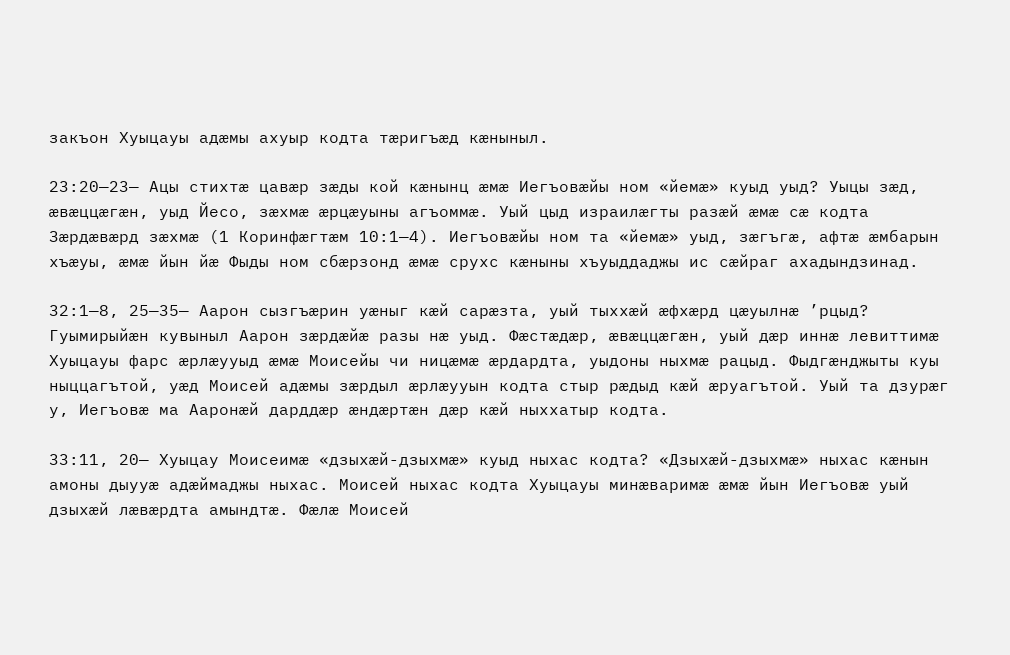закъон Хуыцауы адӕмы ахуыр кодта тӕригъӕд кӕныныл.

23:20—23— Ацы стихтӕ цавӕр зӕды кой кӕнынц ӕмӕ Иегъовӕйы ном «йемӕ» куыд уыд? Уыцы зӕд, ӕвӕццӕгӕн, уыд Йесо, зӕхмӕ ӕрцӕуыны агъоммӕ. Уый цыд израилӕгты разӕй ӕмӕ сӕ кодта Зӕрдӕвӕрд зӕхмӕ (1 Коринфӕгтӕм 10:1—4). Иегъовӕйы ном та «йемӕ» уыд, зӕгъгӕ, афтӕ ӕмбарын хъӕуы, ӕмӕ йын йӕ Фыды ном сбӕрзонд ӕмӕ срухс кӕныны хъуыддаджы ис сӕйраг ахадындзинад.

32:1—8, 25—35— Аарон сызгъӕрин уӕныг кӕй сарӕзта, уый тыххӕй ӕфхӕрд цӕуылнӕ ’рцыд? Гуымирыйӕн кувыныл Аарон зӕрдӕйӕ разы нӕ уыд. Фӕстӕдӕр, ӕвӕццӕгӕн, уый дӕр иннӕ левиттимӕ Хуыцауы фарс ӕрлӕууыд ӕмӕ Моисейы чи ницӕмӕ ӕрдардта, уыдоны ныхмӕ рацыд. Фыдгӕнджыты куы ныццагътой, уӕд Моисей адӕмы зӕрдыл ӕрлӕууын кодта стыр рӕдыд кӕй ӕруагътой. Уый та дзурӕг у, Иегъовӕ ма Ааронӕй дарддӕр ӕндӕртӕн дӕр кӕй ныххатыр кодта.

33:11, 20— Хуыцау Моисеимӕ «дзыхӕй-дзыхмӕ» куыд ныхас кодта? «Дзыхӕй-дзыхмӕ» ныхас кӕнын амоны дыууӕ адӕймаджы ныхас. Моисей ныхас кодта Хуыцауы минӕваримӕ ӕмӕ йын Иегъовӕ уый дзыхӕй лӕвӕрдта амындтӕ. Фӕлӕ Моисей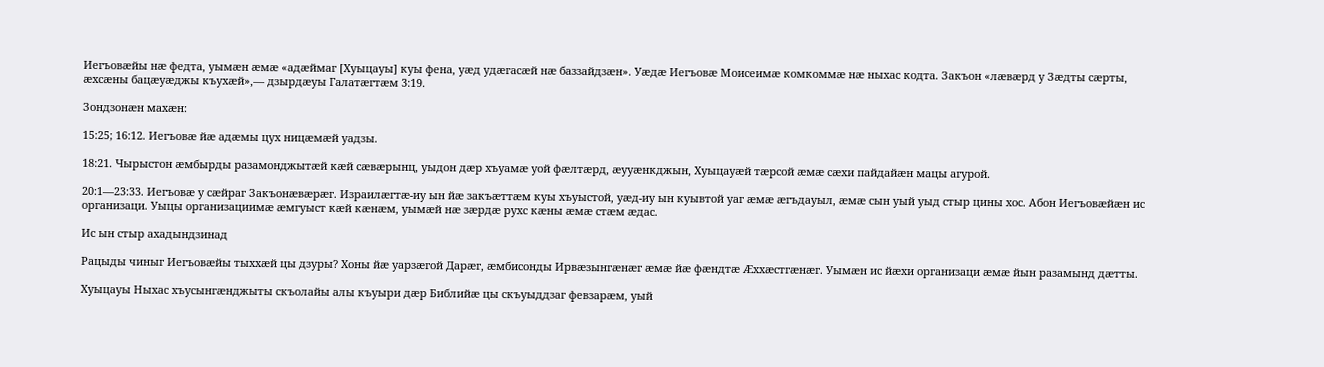Иегъовӕйы нӕ федта, уымӕн ӕмӕ «адӕймаг [Хуыцауы] куы фена, уӕд удӕгасӕй нӕ баззайдзӕн». Уӕдӕ Иегъовӕ Моисеимӕ комкоммӕ нӕ ныхас кодта. Закъон «лӕвӕрд у Зӕдты сӕрты, ӕхсӕны бацӕуӕджы къухӕй»,— дзырдӕуы Галатӕгтӕм 3:19.

Зондзонӕн махӕн:

15:25; 16:12. Иегъовӕ йӕ адӕмы цух ницӕмӕй уадзы.

18:21. Чырыстон ӕмбырды разамонджытӕй кӕй сӕвӕрынц, уыдон дӕр хъуамӕ уой фӕлтӕрд, ӕууӕнкджын, Хуыцауӕй тӕрсой ӕмӕ сӕхи пайдайӕн мацы агурой.

20:1—23:33. Иегъовӕ у сӕйраг Закъонӕвӕрӕг. Израилӕгтӕ-иу ын йӕ закъӕттӕм куы хъуыстой, уӕд-иу ын куывтой уаг ӕмӕ ӕгъдауыл, ӕмӕ сын уый уыд стыр цины хос. Абон Иегъовӕйӕн ис организаци. Уыцы организациимӕ ӕмгуыст кӕй кӕнӕм, уымӕй нӕ зӕрдӕ рухс кӕны ӕмӕ стӕм ӕдас.

Ис ын стыр ахадындзинад

Рацыды чиныг Иегъовӕйы тыххӕй цы дзуры? Хоны йӕ уарзӕгой Дарӕг, ӕмбисонды Ирвӕзынгӕнӕг ӕмӕ йӕ фӕндтӕ Ӕххӕстгӕнӕг. Уымӕн ис йӕхи организаци ӕмӕ йын разамынд дӕтты.

Хуыцауы Ныхас хъусынгӕнджыты скъолайы алы къуыри дӕр Библийӕ цы скъуыддзаг февзарӕм, уый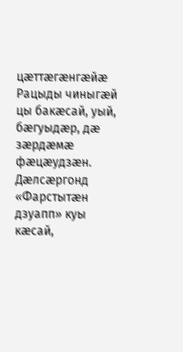цӕттӕгӕнгӕйӕ Рацыды чиныгӕй цы бакӕсай, уый, бӕгуыдӕр, дӕ зӕрдӕмӕ фӕцӕудзӕн. Дӕлсӕргонд «Фарстытӕн дзуапп» куы кӕсай,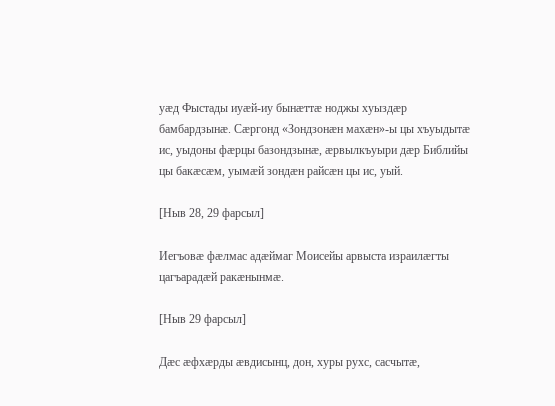уӕд Фыстады иуӕй-иу бынӕттӕ ноджы хуыздӕр бамбардзынӕ. Сӕргонд «Зондзонӕн махӕн»-ы цы хъуыдытӕ ис, уыдоны фӕрцы базондзынӕ, ӕрвылкъуыри дӕр Библийы цы бакӕсӕм, уымӕй зондӕн райсӕн цы ис, уый.

[Ныв 28, 29 фарсыл]

Иегъовӕ фӕлмас адӕймаг Моисейы арвыста израилӕгты цагъарадӕй ракӕнынмӕ.

[Ныв 29 фарсыл]

Дӕс ӕфхӕрды ӕвдисынц, дон, хуры рухс, сасчытӕ,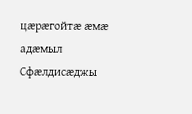цӕрӕгойтӕ ӕмӕ адӕмыл Сфӕлдисӕджы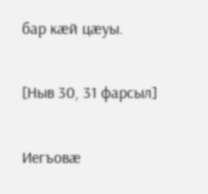бар кӕй цӕуы.

[Ныв 30, 31 фарсыл]

Иегъовӕ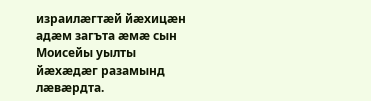израилӕгтӕй йӕхицӕн адӕм загъта ӕмӕ сын Моисейы уылты йӕхӕдӕг разамынд лӕвӕрдта.